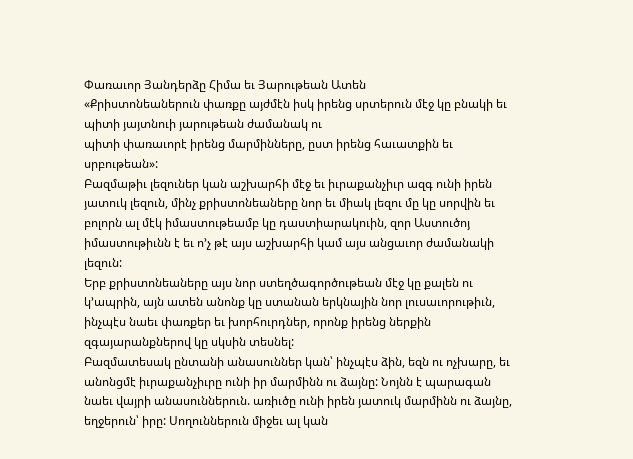Փառաւոր Յանդերձը Հիմա եւ Յարութեան Ատեն
«Քրիստոնեաներուն փառքը այժմէն իսկ իրենց սրտերուն մէջ կը բնակի եւ պիտի յայտնուի յարութեան ժամանակ ու
պիտի փառաւորէ իրենց մարմինները, ըստ իրենց հաւատքին եւ սրբութեան»:
Բազմաթիւ լեզուներ կան աշխարհի մէջ եւ իւրաքանչիւր ազգ ունի իրեն յատուկ լեզուն, մինչ քրիստոնեաները նոր եւ միակ լեզու մը կը սորվին եւ բոլորն ալ մէկ իմաստութեամբ կը դաստիարակուին, զոր Աստուծոյ իմաստութիւնն է եւ ո’չ թէ այս աշխարհի կամ այս անցաւոր ժամանակի լեզուն:
Երբ քրիստոնեաները այս նոր ստեղծագործութեան մէջ կը քալեն ու կ’ապրին, այն ատեն անոնք կը ստանան երկնային նոր լուսաւորութիւն, ինչպէս նաեւ փառքեր եւ խորհուրդներ, որոնք իրենց ներքին զգայարանքներով կը սկսին տեսնել:
Բազմատեսակ ընտանի անասուններ կան՝ ինչպէս ձին, եզն ու ոչխարը, եւ անոնցմէ իւրաքանչիւրը ունի իր մարմինն ու ձայնը: Նոյնն է պարագան նաեւ վայրի անասուններուն. առիւծը ունի իրեն յատուկ մարմինն ու ձայնը, եղջերուն՝ իրը: Սողուններուն միջեւ ալ կան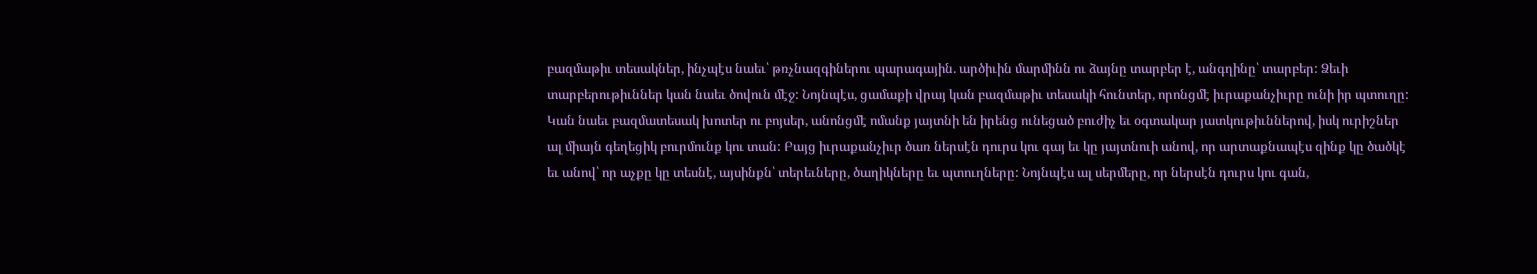բազմաթիւ տեսակներ, ինչպէս նաեւ՝ թռչնազգիներու պարագային. արծիւին մարմինն ու ձայնը տարբեր է, անգղինը՝ տարբեր: Ձեւի տարբերութիւններ կան նաեւ ծովուն մէջ: Նոյնպէս, ցամաքի վրայ կան բազմաթիւ տեսակի հունտեր, որոնցմէ իւրաքանչիւրը ունի իր պտուղը: Կան նաեւ բազմատեսակ խոտեր ու բոյսեր, անոնցմէ ոմանք յայտնի են իրենց ունեցած բուժիչ եւ օգտակար յատկութիւններով, իսկ ուրիշներ ալ միայն գեղեցիկ բուրմունք կու տան: Բայց իւրաքանչիւր ծառ ներսէն դուրս կու գայ եւ կը յայտնուի անով, որ արտաքնապէս զինք կը ծածկէ եւ անով՝ որ աչքը կը տեսնէ, այսինքն՝ տերեւները, ծաղիկները եւ պտուղները: Նոյնպէս ալ սերմերը, որ ներսէն դուրս կու գան,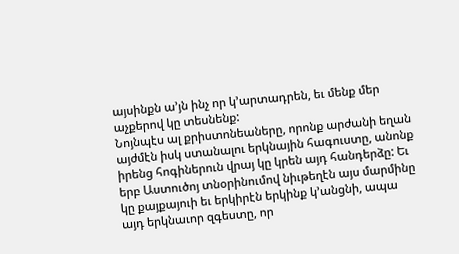այսինքն ա’յն ինչ որ կ’արտադրեն, եւ մենք մեր աչքերով կը տեսնենք:
Նոյնպէս ալ քրիստոնեաները, որոնք արժանի եղան այժմէն իսկ ստանալու երկնային հագուստը, անոնք իրենց հոգիներուն վրայ կը կրեն այդ հանդերձը: Եւ երբ Աստուծոյ տնօրինումով նիւթեղէն այս մարմինը կը քայքայուի եւ երկիրէն երկինք կ’անցնի, ապա այդ երկնաւոր զգեստը, որ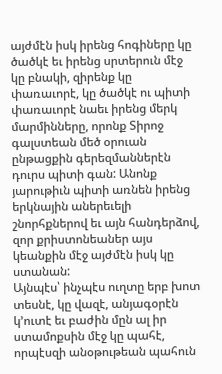այժմէն իսկ իրենց հոգիները կը ծածկէ եւ իրենց սրտերուն մէջ կը բնակի, զիրենք կը փառաւորէ, կը ծածկէ ու պիտի փառաւորէ նաեւ իրենց մերկ մարմինները, որոնք Տիրոջ գալստեան մեծ օրուան ընթացքին գերեզմաններէն դուրս պիտի գան: Անոնք յարութիւն պիտի առնեն իրենց երկնային աներեւելի շնորհքներով եւ այն հանդերձով, զոր քրիստոնեաներ այս կեանքին մէջ այժմէն իսկ կը ստանան:
Այնպէս՝ ինչպէս ուղտը երբ խոտ տեսնէ, կը վազէ, անյագօրէն կ’ուտէ եւ բաժին մըն ալ իր ստամոքսին մէջ կը պահէ, որպէսզի անօթութեան պահուն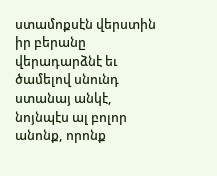ստամոքսէն վերստին իր բերանը վերադարձնէ եւ ծամելով սնունդ ստանայ անկէ, նոյնպէս ալ բոլոր անոնք, որոնք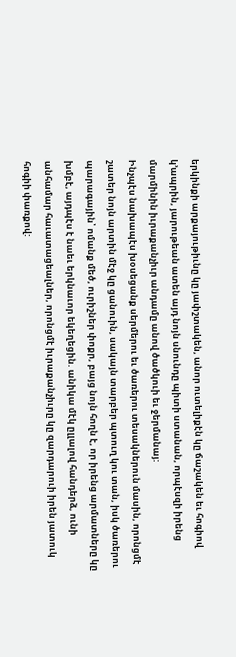երկինքի արքայութիւնը կը յափշտակեն, անոր ուտելիքէն կը ճաշակեն եւ հոգիով կ’ապրին, յարութեան ատեն այդ նոյն սնունդը պիտի ստանան, որպէսզի իրենց մարմինին իւրաքանչիւր անդամը անով ծածկուի եւ ջերմանայ:
Ինչպէս նախապէս խօսեցանք սերմերու եւ ծառերու տեսակներուն մասին, որոնցմէ շատեր նոյն արտին մէջ կը ցանուին, սակայն տարբեր պտուղ կու տան, իսկ ծառերու պարագային՝ ոմանք մեծ, ուրիշներ փոքր, բայց նոյն հողն է, որ իրենց արմատները կը խմբէ, այդպէս է նաեւ երկնաւոր եկեղեցին. անիկա մէկ ըլլալով հանդերձ, ունի անհամար հաւատացեալներ, որոնցմէ իւրաքանչիւրը կը զարդարուի իրեն յատուկ հոգիի փառքով: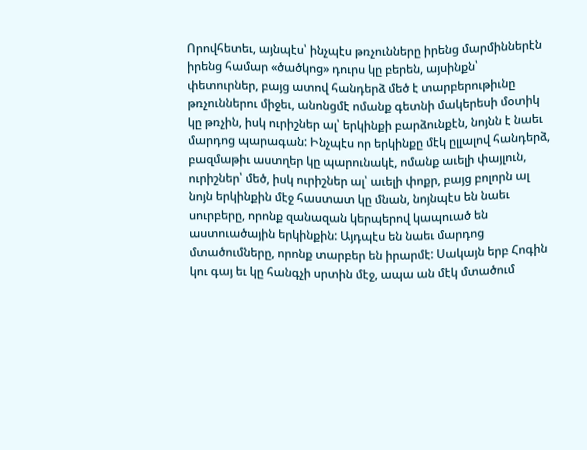Որովհետեւ, այնպէս՝ ինչպէս թռչունները իրենց մարմիններէն իրենց համար «ծածկոց» դուրս կը բերեն, այսինքն՝ փետուրներ, բայց ատով հանդերձ մեծ է տարբերութիւնը թռչուններու միջեւ, անոնցմէ ոմանք գետնի մակերեսի մօտիկ կը թռչին, իսկ ուրիշներ ալ՝ երկինքի բարձունքէն, նոյնն է նաեւ մարդոց պարագան: Ինչպէս որ երկինքը մէկ ըլլալով հանդերձ, բազմաթիւ աստղեր կը պարունակէ, ոմանք աւելի փայլուն, ուրիշներ՝ մեծ, իսկ ուրիշներ ալ՝ աւելի փոքր, բայց բոլորն ալ նոյն երկինքին մէջ հաստատ կը մնան, նոյնպէս են նաեւ սուրբերը, որոնք զանազան կերպերով կապուած են աստուածային երկինքին: Այդպէս են նաեւ մարդոց մտածումները, որոնք տարբեր են իրարմէ: Սակայն երբ Հոգին կու գայ եւ կը հանգչի սրտին մէջ, ապա ան մէկ մտածում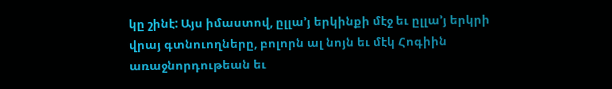կը շինէ: Այս իմաստով, ըլլա’յ երկինքի մէջ եւ ըլլա’յ երկրի վրայ գտնուողները, բոլորն ալ նոյն եւ մէկ Հոգիին առաջնորդութեան եւ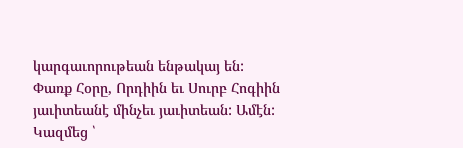կարգաւորութեան ենթակայ են:
Փառք Հօրը, Որդիին եւ Սուրբ Հոգիին յաւիտեանէ մինչեւ յաւիտեան: Ամէն:
Կազմեց ՝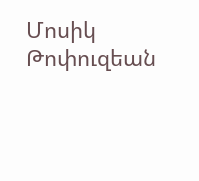Մոսիկ Թոփուզեան